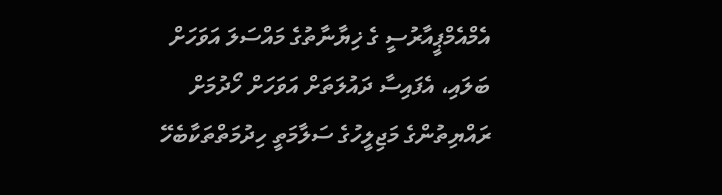އެމްއެމްޕީއާރުސީ ގެ ޚިޔާނާތުގެ މައްސަލަ އަވަހަށް ބަލައި، އެފައިސާ ދައުލަތަށް އަވަހަށް ހޯދުމަށް ރައްޔިތުންގެ މަޖިލީހުގެ ސަލާމަތީ ހިދުމަތްތަކާބެހޭ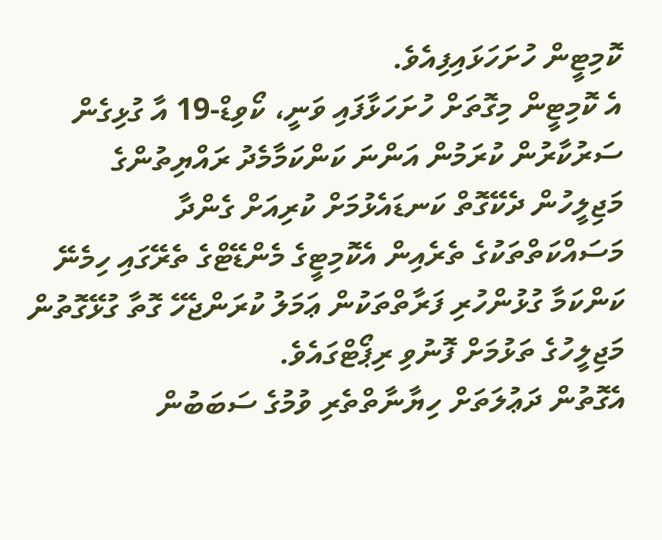ކޮމިޓީން ހުށަހަޅައިފިއެވެ.
އެ ކޮމިޓީން މިގޮތަށް ހުށަހަޅާފައި ވަނީ، ކޯވިޑް-19 އާ ގުޅިގެން ސަރުކާރުން ކުރަމުން އަންނަ ކަންކަމާމެދު ރައްޔިތުންގެ މަޖިލީހުން ދެކޭގޮތް ކަނޑައެޅުމަށް ކުރިއަށް ގެންދާ މަސައްކަތްތަކުގެ ތެރެއިން އެކޮމިޓީގެ މެންޑޭޓްގެ ތެރޭގައި ހިމެނޭ ކަންކަމާ ގުޅުންހުރި ފަރާތްތަކުން ޢަމަލު ކުރަންޖެހޭ ގޮތާ ގުޅޭގޮތުން މަޖިލީހުގެ ތަޅުމަށް ފޮނުވި ރިޕޯޓްގައެވެ.
އެގޮތުން ދަޢުލަތަށް ހިޔާނާތްތެރި ވުމުގެ ސަބަބުން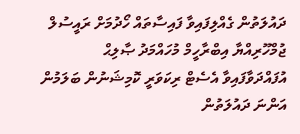ދައުލަތުން ގެއްލިފައިވާ ފައިސާތައް ހޯދުމަށް ރައީސުލް ޖުމްހޫރިއްޔާ އިބްރާހީމް މުހައްމަދު ޞާލިޙް އުފައްދަވާފައިވާ އެސެޓް ރިކަވަރީ ކޮމިޝަނުން ބަލަމުން އަންނަ ދައުލަތުން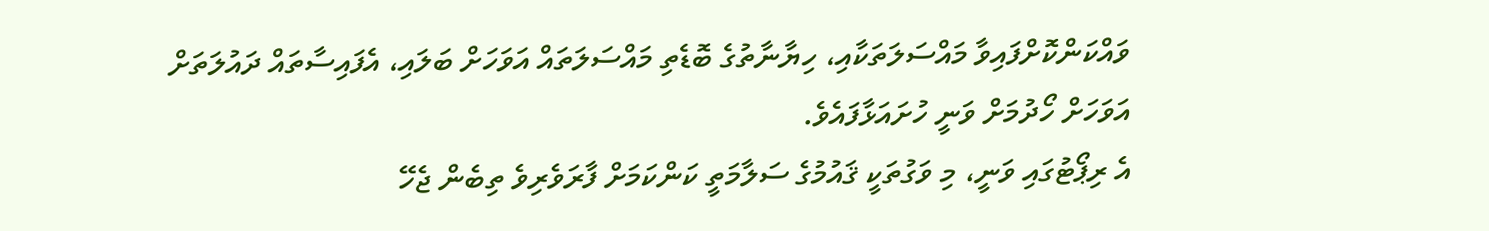ވައްކަންކޮށްފައިވާ މައްސަލަތަކާއި، ހިޔާނާތުގެ ބޮޑެތި މައްސަލަތައް އަވަހަށް ބަލައި، އެފައިސާތައް ދައުލަތަށް އަވަހަށް ހޯދުމަށް ވަނީ ހުށައަޅާފައެވެ.
އެ ރިޕޯޓުގައި ވަނީ، މި ވަގުތަކީ ޤައުމުގެ ސަލާމަތީ ކަންކަމަށް ފާރަވެރިވެ ތިބެން ޖެހޭ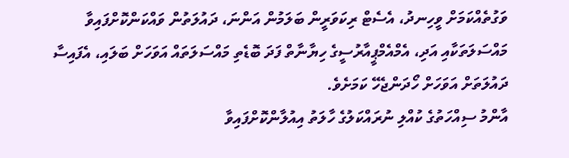ވަގުތެއްކަމަށް ވީހިނދު، އެސެޓް ރިކަވަރީން ބަލަމުން އަންނަ، ދައުލަތުން ވައްކަންކޮށްފައިވާ މައްސަލަތަކާއި އަދި، އެމްއެމްޕީއާރުސީގެ ހިޔާނާތް ފަދަ ބޮޑެތި މައްސަލަތައް އަވަހަށް ބަލައި، އެފައިސާ ދައުލަތަށް އަވަހަށް ހޯދަންޖެހޭ ކަމަށެވެ.
އާންމު ސިއްހަތުގެ ކުއްލި ނުރައްކަލުގެ ހާލަތު އިއުލާންކޮށްފައިވާ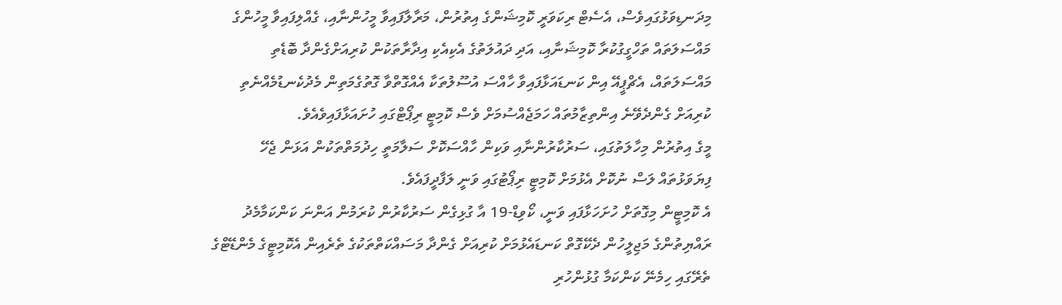މިދަނޑިވަޅުގައިވެސް، އެސެޓް ރިކަވަރީ ކޮމިޝަންގެ އިތުރުން، މަރާލާފައިވާ މީހުންނާއި، ގެއްލިފައިވާ މީހުންގެ މައްސަލަތައް ތަހްގީގުކުރާ ކޮމިޝަނާއި، އަދި ދައުލަތުގެ އެކިއެކި އިދާރާތަކުން ކުރިއަށްގެންދާ ބޮޑެތި މައްސަލަތައް، އެޗްޕީއޭ އިން ކަނޑައަޅާފައިވާ ހާއްސަ އުސޫލުތަކާ އެއްގޮތްވާ ގޮތުގެމަތިން މެދުކެނޑުމެއްނެތި ކުރިއަށް ގެންދެވޭނެ އިންތިޒާމުތައް ހަމަޖެއްސުމަށް ވެސް ކޮމިޓީ ރިޕޯޓްގައި ހުށައަޅާފައިވެއެވެ.
މީގެ އިތުރުން މިހާލަތުގައި، ސަރުކާރުންނާއި ވަކިން ހާއްސަކޮށް ސަލާމަތީ ހިދުމަތްތަކުން އަޅަން ޖެހޭ ފިޔަވަޅުތައް ލަސް ނުކޮށް އެޅުމަށް ކޮމިޓީ ރިޕޯޓުގައި ވަނީ ލަފާދީފައެވެ.
އެ ކޮމިޓީން މިގޮތަށް ހުށަހަޅާފައި ވަނީ، ކޯވިޑް-19 އާ ގުޅިގެން ސަރުކާރުން ކުރަމުން އަންނަ ކަންކަމާމެދު ރައްޔިތުންގެ މަޖިލީހުން ދެކޭގޮތް ކަނޑައެޅުމަށް ކުރިއަށް ގެންދާ މަސައްކަތްތަކުގެ ތެރެއިން އެކޮމިޓީގެ މެންޑޭޓްގެ ތެރޭގައި ހިމެނޭ ކަންކަމާ ގުޅުންހުރި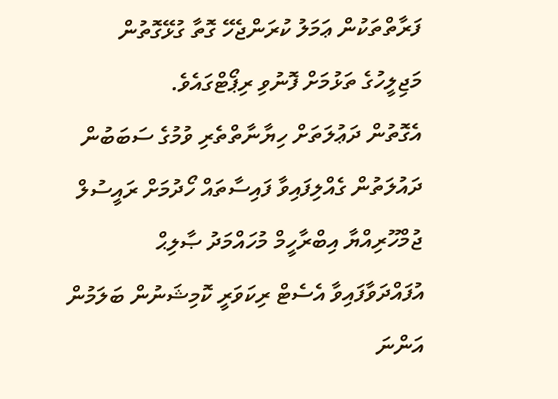ފަރާތްތަކުން ޢަމަލު ކުރަންޖެހޭ ގޮތާ ގުޅޭގޮތުން މަޖިލީހުގެ ތަޅުމަށް ފޮނުވި ރިޕޯޓްގައެވެ.
އެގޮތުން ދަޢުލަތަށް ހިޔާނާތްތެރި ވުމުގެ ސަބަބުން ދައުލަތުން ގެއްލިފައިވާ ފައިސާތައް ހޯދުމަށް ރައީސުލް ޖުމްހޫރިއްޔާ އިބްރާހީމް މުހައްމަދު ޞާލިޙް އުފައްދަވާފައިވާ އެސެޓް ރިކަވަރީ ކޮމިޝަނުން ބަލަމުން އަންނަ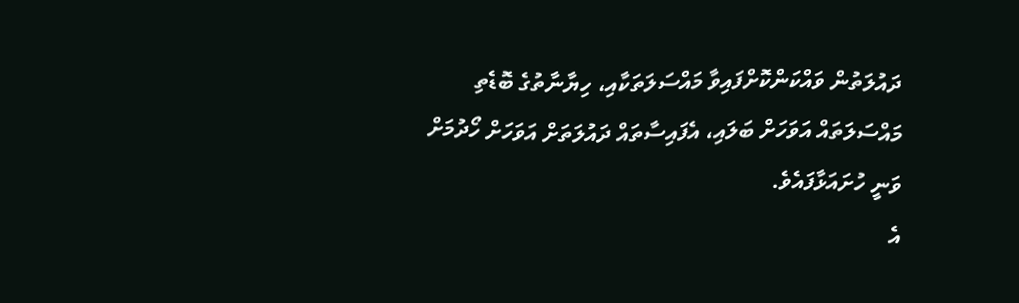ދައުލަތުން ވައްކަންކޮށްފައިވާ މައްސަލަތަކާއި، ހިޔާނާތުގެ ބޮޑެތި މައްސަލަތައް އަވަހަށް ބަލައި، އެފައިސާތައް ދައުލަތަށް އަވަހަށް ހޯދުމަށް ވަނީ ހުށައަޅާފައެވެ.
އެ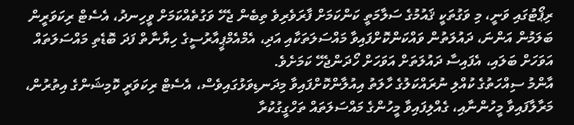ރިޕޯޓުގައި ވަނީ، މި ވަގުތަކީ ޤައުމުގެ ސަލާމަތީ ކަންކަމަށް ފާރަވެރިވެ ތިބެން ޖެހޭ ވަގުތެއްކަމަށް ވީހިނދު، އެސެޓް ރިކަވަރީން ބަލަމުން އަންނަ، ދައުލަތުން ވައްކަންކޮށްފައިވާ މައްސަލަތަކާއި އަދި، އެމްއެމްޕީއާރުސީގެ ހިޔާނާތް ފަދަ ބޮޑެތި މައްސަލަތައް އަވަހަށް ބަލައި، އެފައިސާ ދައުލަތަށް އަވަހަށް ހޯދަންޖެހޭ ކަމަށެވެ.
އާންމު ސިއްހަތުގެ ކުއްލި ނުރައްކަލުގެ ހާލަތު އިއުލާންކޮށްފައިވާ މިދަނޑިވަޅުގައިވެސް، އެސެޓް ރިކަވަރީ ކޮމިޝަންގެ އިތުރުން، މަރާލާފައިވާ މީހުންނާއި، ގެއްލިފައިވާ މީހުންގެ މައްސަލަތައް ތަހްގީގުކުރާ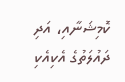ކޮމިޝަނާއި، އަދި ދައުލަތުގެ އެކިއެކި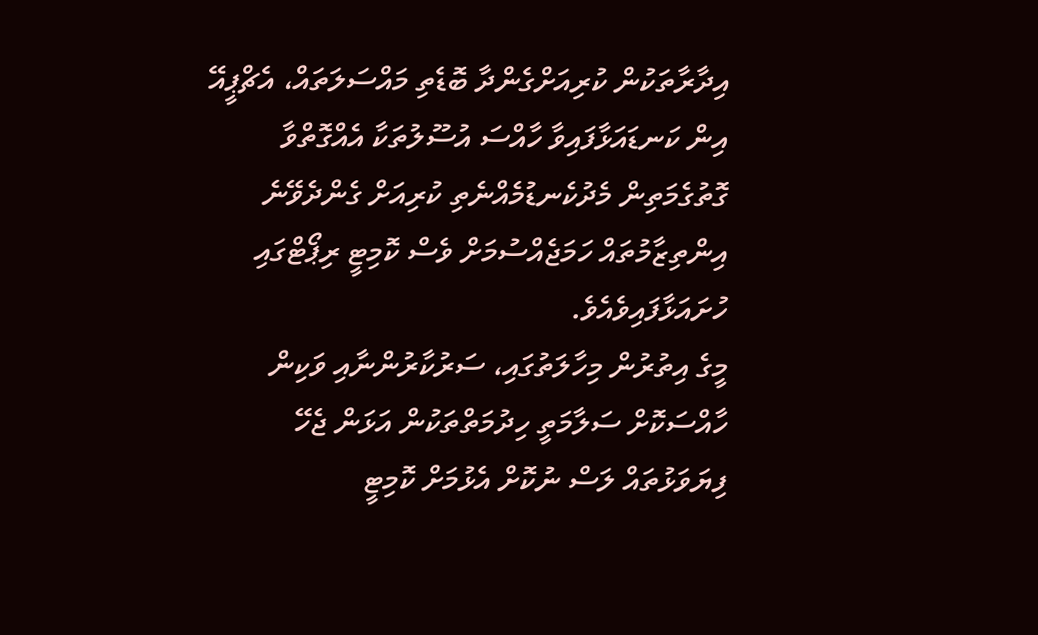އިދާރާތަކުން ކުރިއަށްގެންދާ ބޮޑެތި މައްސަލަތައް، އެޗްޕީއޭ އިން ކަނޑައަޅާފައިވާ ހާއްސަ އުސޫލުތަކާ އެއްގޮތްވާ ގޮތުގެމަތިން މެދުކެނޑުމެއްނެތި ކުރިއަށް ގެންދެވޭނެ އިންތިޒާމުތައް ހަމަޖެއްސުމަށް ވެސް ކޮމިޓީ ރިޕޯޓްގައި ހުށައަޅާފައިވެއެވެ.
މީގެ އިތުރުން މިހާލަތުގައި، ސަރުކާރުންނާއި ވަކިން ހާއްސަކޮށް ސަލާމަތީ ހިދުމަތްތަކުން އަޅަން ޖެހޭ ފިޔަވަޅުތައް ލަސް ނުކޮށް އެޅުމަށް ކޮމިޓީ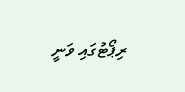ރިޕޯޓުގައި ވަނީ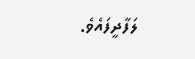ލަފާދީފައެވެ.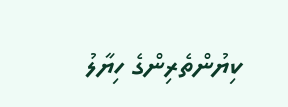ކިޔުންތެރިންގެ ހިޔާލު